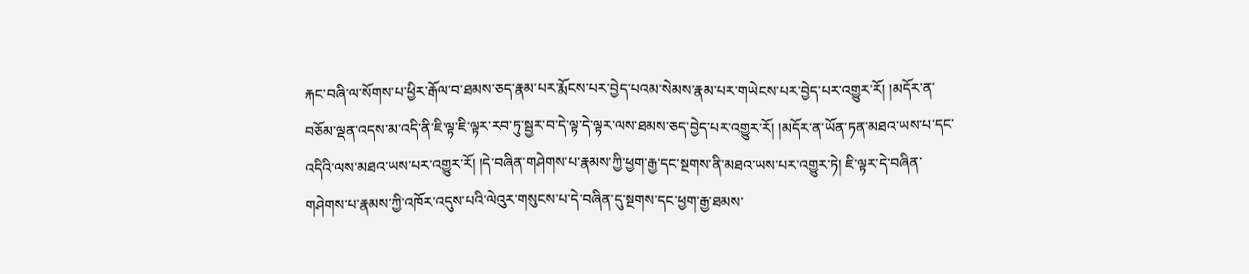རྐང་བཞི་ལ་སོགས་པ་ཕྱིར་རྒོལ་བ་ཐམས་ཅད་རྣམ་པར་རྨོངས་པར་བྱེད་པའམ་སེམས་རྣམ་པར་གཡེངས་པར་བྱེད་པར་འགྱུར་རོ། །མདོར་ན་བཅོམ་ལྡན་འདས་མ་འདི་ནི་ཇི་ལྟ་ཇི་ལྟར་རབ་ཏུ་སྦྱར་བ་དེ་ལྟ་དེ་ལྟར་ལས་ཐམས་ཅད་བྱེད་པར་འགྱུར་རོ། །མདོར་ན་ཡོན་ཏན་མཐའ་ཡས་པ་དང་འདིའི་ལས་མཐའ་ཡས་པར་འགྱུར་རོ། །དེ་བཞིན་གཤེགས་པ་རྣམས་ཀྱི་ཕྱག་རྒྱ་དང་སྔགས་ནི་མཐའ་ཡས་པར་འགྱུར་ཏེ། ཇི་ལྟར་དེ་བཞིན་གཤེགས་པ་རྣམས་ཀྱི་འཁོར་འདུས་པའི་ལེའུར་གསུངས་པ་དེ་བཞིན་དུ་སྔགས་དང་ཕྱག་རྒྱ་ཐམས་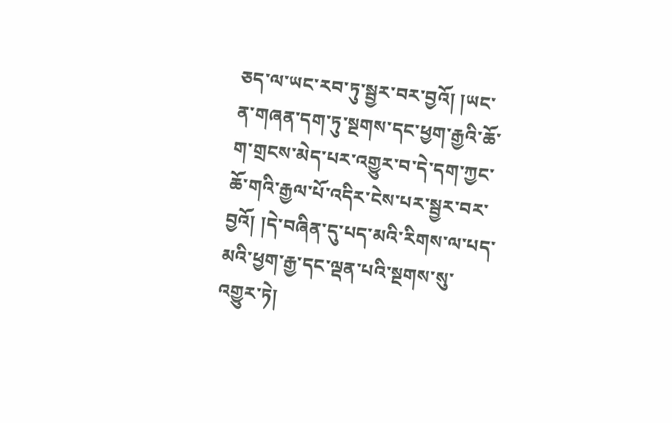ཅད་ལ་ཡང་རབ་ཏུ་སྦྱར་བར་བྱའོ། །ཡང་ན་གཞན་དག་ཏུ་སྔགས་དང་ཕྱག་རྒྱའི་ཆོ་ག་གྲངས་མེད་པར་འགྱུར་བ་དེ་དག་ཀྱང་ཆོ་གའི་རྒྱལ་པོ་འདིར་ངེས་པར་སྦྱར་བར་བྱའོ། །དེ་བཞིན་དུ་པད་མའི་རིགས་ལ་པད་མའི་ཕྱག་རྒྱ་དང་ལྡན་པའི་སྔགས་སུ་འགྱུར་ཏེ།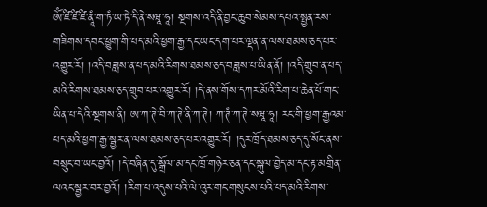ཨོཾ་ཛི་ཛི་ཛི་ནཱཾ་ག་ཏཾ་ཡ་ཏེ་དི་ནེ་སཝཱ་ཧཱ། སྔགས་འདི་ནི་བྱང་ཆུབ་སེམས་དཔའ་སྤྱན་རས་གཟིགས་དབང་ཕྱུག་གི་པད་མའི་ཕྱག་རྒྱ་དང་ཡང་དག་པར་ལྡན་ན་ལས་ཐམས་ཅད་པར་འགྱུར་རོ། །འདི་བཟླས་ན་པད་མའི་རིགས་ཐམས་ཅད་བཟླས་པ་ཡིན་ནོ། །འདི་གྲུབ་ན་པད་མའི་རིགས་ཐམས་ཅད་གྲུབ་པར་འགྱུར་རོ། །དེ་ནས་གོས་དཀར་མོའི་རིག་པ་ཆེན་པོ་གང་ཡིན་པ་དེའི་སྔགས་ནི། ཨ་ཀ་ཊེ་བི་ཀ་ཊེ་ནི་ཀ་ཊེ། ཀ་ཊཾ་ཀ་ཊེ་སཝཱ་ཧཱ། རང་གི་ཕྱག་རྒྱའམ་པད་མའི་ཕྱག་རྒྱ་སྦྱར་ན་ལས་ཐམས་ཅད་པར་འགྱུར་རོ། །དུར་ཁྲོད་ཐམས་ཅད་དུ་སོང་ནས་བསྲུང་བ་ཡང་བྱའོ། །དེ་བཞིན་དུ་སྒྲོལ་མ་དང་ཁྲོ་གཉེར་ཅན་དང་སྐུལ་བྱེད་མ་དང་རྟ་མགྲིན་ལའང་སྦྱར་བར་བྱའོ། །རིག་པ་འདུས་པའི་ལེ་འུར་གང་གསུངས་པའི་པད་མའི་རིགས་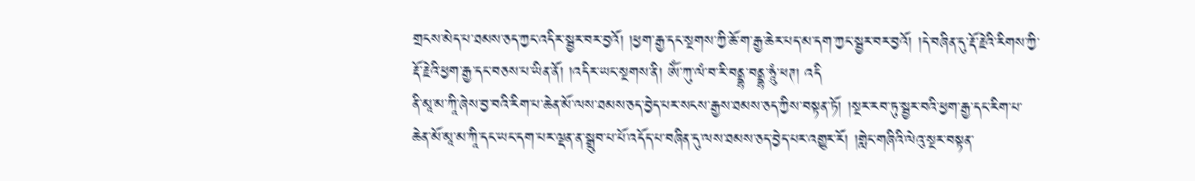གྲངས་མེད་པ་ཐམས་ཅད་ཀྱང་འདིར་སྦྱར་བར་བྱའོ། །ཕྱག་རྒྱ་དང་སྔགས་ཀྱི་ཆོ་ག་རྒྱ་ཆེར་པད་མ་དག་ཀྱང་སྦྱར་བར་བྱའོ། །དེ་བཞིན་དུ་རྡོ་རྗེའི་རིགས་ཀྱི་རྡོ་རྗེའི་ཕྱག་རྒྱ་དང་བཅས་པ་ཡིན་ནོ། །འདིར་ཡང་སྔགས་ནི། ཨོཾ་ཀུ་ལཾ་བ་རི་བནྡྷ་བནྡྷ་ཧཱུཾ་ཕཊ། འདི
ནི་མཱ་མ་ཀཱི་ཞེས་བྱ་བའི་རིག་པ་ཆེན་མོ་ལས་ཐམས་ཅད་བྱེད་པར་སངས་རྒྱས་ཐམས་ཅད་ཀྱིས་བསྟན་ཏོ། །སྔར་རབ་ཏུ་སྦྱར་བའི་ཕྱག་རྒྱ་དང་རིག་པ་ཆེན་མོ་མཱ་མ་ཀཱི་དང་ཡང་དག་པར་ལྡན་ན་སྒྲུབ་པ་པོ་འདོད་པ་བཞིན་དུ་ལས་ཐམས་ཅད་བྱེད་པར་འགྱུར་རོ། །གླེང་གཞིའི་ལེའུ་སྔར་བསྟན་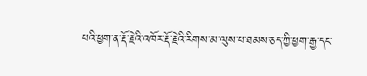པའི་ཕྱག་ན་རྡོ་རྗེའི་འཁོར་རྡོ་རྗེའི་རིགས་མ་ལུས་པ་ཐམས་ཅད་ཀྱི་ཕྱག་རྒྱ་དང་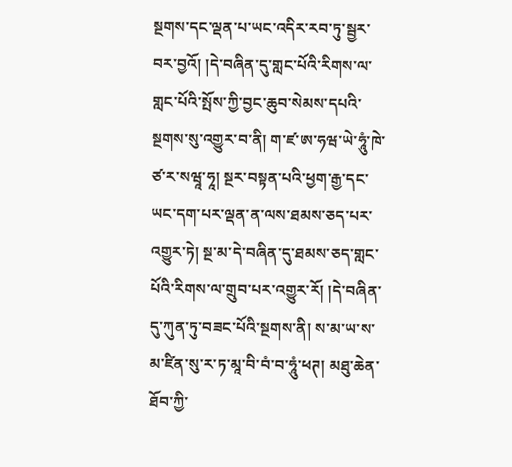སྔགས་དང་ལྡན་པ་ཡང་འདིར་རབ་ཏུ་སྦྱར་བར་བྱའོ། །དེ་བཞིན་དུ་གླང་པོའི་རིགས་ལ་གླང་པོའི་སྤོས་ཀྱི་བྱང་ཆུབ་སེམས་དཔའི་སྔགས་སུ་འགྱུར་བ་ནི། ག་ཛ་ཨ་ཧཝ་ཡེ་ཧཱུཾ་ཁེ་ཙ་ར་སཝཱ་ཧཱ། སྔར་བསྟན་པའི་ཕྱག་རྒྱ་དང་ཡང་དག་པར་ལྡན་ན་ལས་ཐམས་ཅད་པར་འགྱུར་ཏེ། སྔ་མ་དེ་བཞིན་དུ་ཐམས་ཅད་གླང་པོའི་རིགས་ལ་གྲུབ་པར་འགྱུར་རོ། །དེ་བཞིན་དུ་ཀུན་ཏུ་བཟང་པོའི་སྔགས་ནི། ས་མ་ཡ་ས་མ་ཛིན་སུ་ར་ཏ་མཱ་བི་བཾ་བ་ཧཱུཾ་ཕཊ། མཐུ་ཆེན་ཐོབ་ཀྱི་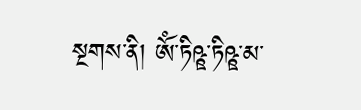སྔགས་ནི། ཨོཾ་ཏིཥྛ་ཏིཥྛ་མ་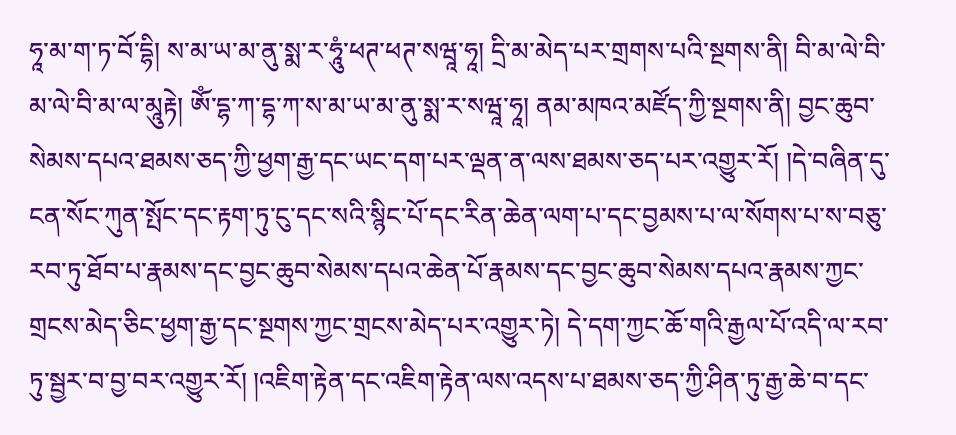ཧཱ་མ་ག་ཏ་བོ་དྷི། ས་མ་ཡ་མ་ནུ་སྨ་ར་ཧཱུཾ་ཕཊ་ཕཊ་སཝཱ་ཧཱ། དྲི་མ་མེད་པར་གྲགས་པའི་སྔགས་ནི། བི་མ་ལེ་བི་མ་ལེ་བི་མ་ལ་མཱུརྟེ། ཨོཾ་དྷ་ཀ་དྷ་ཀ་ས་མ་ཡ་མ་ནུ་སྨ་ར་སཝཱ་ཧཱ། ནམ་མཁའ་མཛོད་ཀྱི་སྔགས་ནི། བྱང་ཆུབ་སེམས་དཔའ་ཐམས་ཅད་ཀྱི་ཕྱག་རྒྱ་དང་ཡང་དག་པར་ལྡན་ན་ལས་ཐམས་ཅད་པར་འགྱུར་རོ། །དེ་བཞིན་དུ་ངན་སོང་ཀུན་སྤོང་དང་རྟག་ཏུ་ངུ་དང་སའི་སྙིང་པོ་དང་རིན་ཆེན་ལག་པ་དང་བྱམས་པ་ལ་སོགས་པ་ས་བཅུ་རབ་ཏུ་ཐོབ་པ་རྣམས་དང་བྱང་ཆུབ་སེམས་དཔའ་ཆེན་པོ་རྣམས་དང་བྱང་ཆུབ་སེམས་དཔའ་རྣམས་ཀྱང་གྲངས་མེད་ཅིང་ཕྱག་རྒྱ་དང་སྔགས་ཀྱང་གྲངས་མེད་པར་འགྱུར་ཏེ། དེ་དག་ཀྱང་ཆོ་གའི་རྒྱལ་པོ་འདི་ལ་རབ་ཏུ་སྦྱར་བ་བྱ་བར་འགྱུར་རོ། །འཇིག་རྟེན་དང་འཇིག་རྟེན་ལས་འདས་པ་ཐམས་ཅད་ཀྱི་ཤིན་ཏུ་རྒྱ་ཆེ་བ་དང་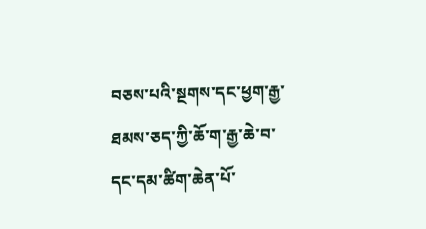བཅས་པའི་སྔགས་དང་ཕྱག་རྒྱ་ཐམས་ཅད་ཀྱི་ཆོ་ག་རྒྱ་ཆེ་བ་དང་དམ་ཚིག་ཆེན་པོ་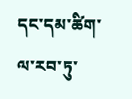དང་དམ་ཚིག་ལ་རབ་ཏུ་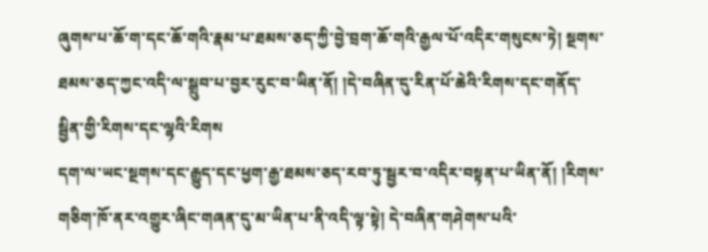ཞུགས་པ་ཆོ་ག་དང་ཆོ་གའི་རྣམ་པ་ཐམས་ཅད་ཀྱི་བྱེ་བྲག་ཆོ་གའི་རྒྱལ་པོ་འདིར་གསུངས་ཏེ། སྔགས་ཐམས་ཅད་ཀྱང་འདི་ལ་སྒྲུབ་པ་བྱར་རུང་བ་ཡིན་ནོ། །དེ་བཞིན་དུ་རིན་པོ་ཆེའི་རིགས་དང་གནོད་སྦྱིན་གྱི་རིགས་དང་ལྷའི་རིགས
དག་ལ་ཡང་སྔགས་དང་རྒྱུད་དང་ཕྱག་རྒྱ་ཐམས་ཅད་རབ་ཏུ་སྦྱར་བ་འདིར་བསྟན་པ་ཡིན་ནོ། །རིགས་གཅིག་ཁོ་ནར་འགྱུར་ཞིང་གཞན་དུ་མ་ཡིན་པ་ནི་འདི་ལྟ་སྟེ། དེ་བཞིན་གཤེགས་པའི་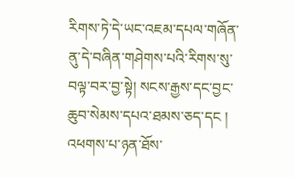རིགས་ཏེ་དེ་ཡང་འཇམ་དཔལ་གཞོན་ནུ་དེ་བཞིན་གཤེགས་པའི་རིགས་སུ་བལྟ་བར་བྱ་སྟེ། སངས་རྒྱས་དང་བྱང་ཆུབ་སེམས་དཔའ་ཐམས་ཅད་དང ། འཕགས་པ་ཉན་ཐོས་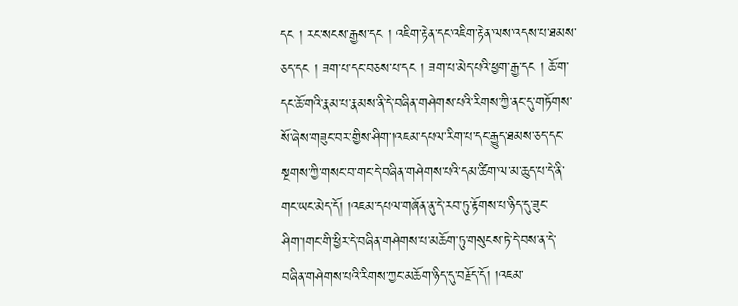དང ། རང་སངས་རྒྱས་དང ། འཇིག་རྟེན་དང་འཇིག་རྟེན་ལས་འདས་པ་ཐམས་ཅད་དང ། ཟག་པ་དང་བཅས་པ་དང ། ཟག་པ་མེད་པའི་ཕྱག་རྒྱ་དང ། ཆོ་ག་དང་ཆོ་གའི་རྣམ་པ་རྣམས་ནི་དེ་བཞིན་གཤེགས་པའི་རིགས་ཀྱི་ནང་དུ་གཏོགས་སོ་ཞེས་གཟུང་བར་གྱིས་ཤིག་།འཇམ་དཔལ་རིག་པ་དང་རྒྱུད་ཐམས་ཅད་དང་སྔགས་ཀྱི་གསང་བ་གང་དེ་བཞིན་གཤེགས་པའི་དམ་ཚིག་ལ་མ་ཆུད་པ་དེ་ནི་གང་ཡང་མེད་དོ། །འཇམ་དཔལ་གཞོན་ནུ་དེ་རབ་ཏུ་རྟོགས་པ་ཉིད་དུ་ཟུང་ཤིག་།གང་གི་ཕྱིར་དེ་བཞིན་གཤེགས་པ་མཆོག་ཏུ་གསུངས་ཏེ་དེ་བས་ན་དེ་བཞིན་གཤེགས་པའི་རིགས་ཀྱང་མཆོག་ཉིད་དུ་བརྗོད་དོ། །འཇམ་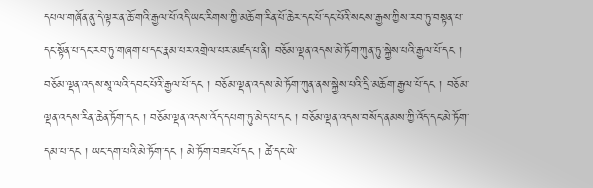དཔལ་གཞོན་ནུ་དེ་ལྟར་ན་ཆོ་གའི་རྒྱལ་པོ་འདི་ཡང་རིགས་ཀྱི་མཆོག་རིན་པོ་ཆེར་དང་པོ་དང་པོའི་སངས་རྒྱས་ཀྱིས་རབ་ཏུ་བསྟན་པ་དང་སྟོན་པ་དང་རབ་ཏུ་གཞག་པ་དང་རྣམ་པར་འགྲེལ་པར་མཛད་པ་ནི། བཅོམ་ལྡན་འདས་མེ་ཏོག་ཀུན་ཏུ་སྐྱེས་པའི་རྒྱལ་པོ་དང ། བཅོམ་ལྡན་འདས་སཱ་ལའི་དབང་པོའི་རྒྱལ་པོ་དང ། བཅོམ་ལྡན་འདས་མེ་ཏོག་ཀུན་ནས་སྐྱེས་པའི་དྲི་མཆོག་རྒྱལ་པོ་དང ། བཅོམ་ལྡན་འདས་རིན་ཆེན་ཏོག་དང ། བཅོམ་ལྡན་འདས་འོད་དཔག་ཏུ་མེད་པ་དང ། བཅོམ་ལྡན་འདས་བསོད་ནམས་ཀྱི་འོད་དང་མེ་ཏོག་དམ་པ་དང ། ཡང་དག་པའི་མེ་ཏོག་དང ། མེ་ཏོག་བཟང་པོ་དང ། ཚེ་དང་ཡེ་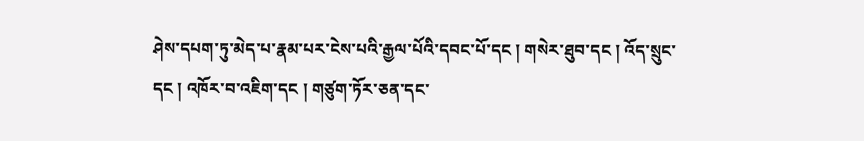ཤེས་དཔག་ཏུ་མེད་པ་རྣམ་པར་ངེས་པའི་རྒྱལ་པོའི་དབང་པོ་དང ། གསེར་ཐུབ་དང ། འོད་སྲུང་དང ། འཁོར་བ་འཇིག་དང ། གཙུག་ཏོར་ཅན་དང་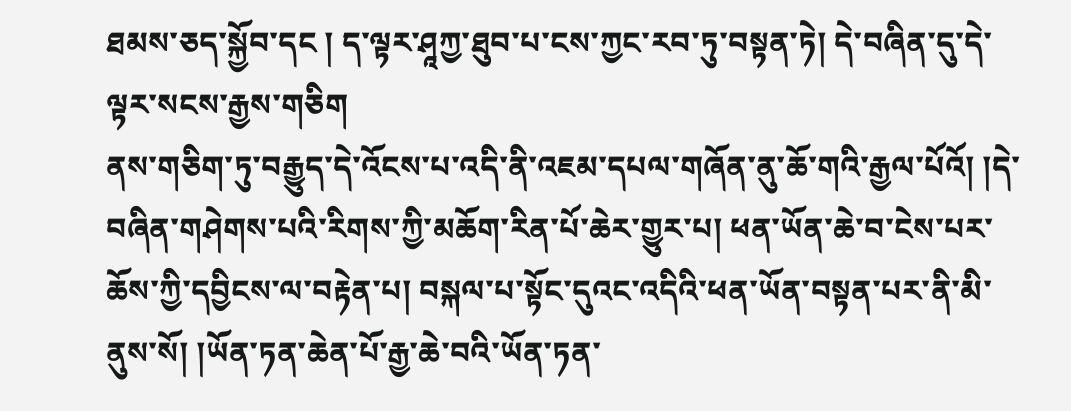ཐམས་ཅད་སྐྱོབ་དང ། ད་ལྟར་ཤཱཀྱ་ཐུབ་པ་ངས་ཀྱང་རབ་ཏུ་བསྟན་ཏེ། དེ་བཞིན་དུ་དེ་ལྟར་སངས་རྒྱས་གཅིག
ནས་གཅིག་ཏུ་བརྒྱུད་དེ་འོངས་པ་འདི་ནི་འཇམ་དཔལ་གཞོན་ནུ་ཆོ་གའི་རྒྱལ་པོའོ། །དེ་བཞིན་གཤེགས་པའི་རིགས་ཀྱི་མཆོག་རིན་པོ་ཆེར་གྱུར་པ། ཕན་ཡོན་ཆེ་བ་ངེས་པར་ཆོས་ཀྱི་དབྱིངས་ལ་བརྟེན་པ། བསྐལ་པ་སྟོང་དུའང་འདིའི་ཕན་ཡོན་བསྟན་པར་ནི་མི་ནུས་སོ། །ཡོན་ཏན་ཆེན་པོ་རྒྱ་ཆེ་བའི་ཡོན་ཏན་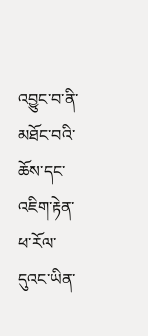འབྱུང་བ་ནི་མཐོང་བའི་ཆོས་དང་འཇིག་རྟེན་ཕ་རོལ་དུའང་ཡིན་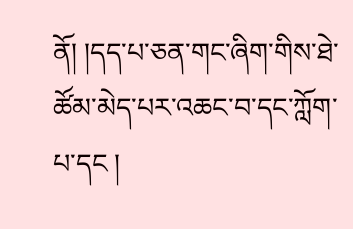ནོ། །དད་པ་ཅན་གང་ཞིག་གིས་ཐེ་ཚོམ་མེད་པར་འཆང་བ་དང་ཀློག་པ་དང །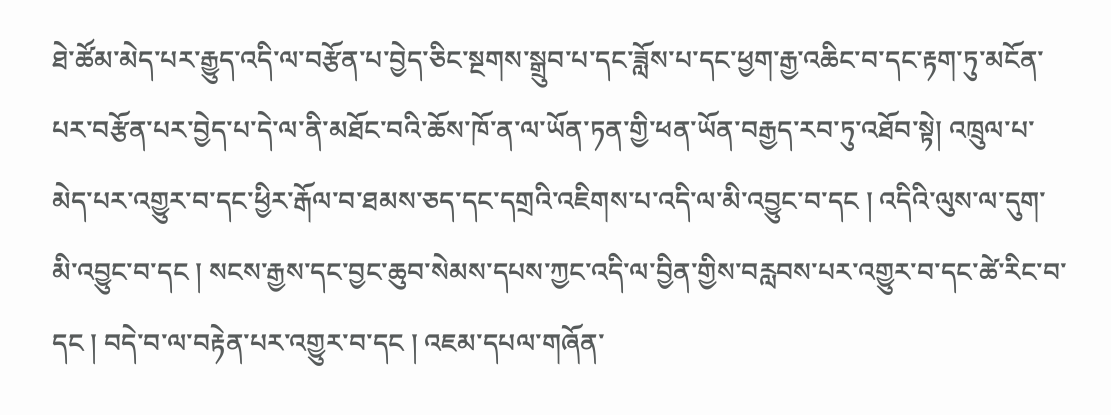ཐེ་ཚོམ་མེད་པར་རྒྱུད་འདི་ལ་བརྩོན་པ་བྱེད་ཅིང་སྔགས་སྒྲུབ་པ་དང་ཟློས་པ་དང་ཕྱག་རྒྱ་འཆིང་བ་དང་རྟག་ཏུ་མངོན་པར་བརྩོན་པར་བྱེད་པ་དེ་ལ་ནི་མཐོང་བའི་ཆོས་ཁོ་ན་ལ་ཡོན་ཏན་གྱི་ཕན་ཡོན་བརྒྱད་རབ་ཏུ་འཐོབ་སྟེ། འཁྲུལ་པ་མེད་པར་འགྱུར་བ་དང་ཕྱིར་རྒོལ་བ་ཐམས་ཅད་དང་དགྲའི་འཇིགས་པ་འདི་ལ་མི་འབྱུང་བ་དང ། འདིའི་ལུས་ལ་དུག་མི་འབྱུང་བ་དང ། སངས་རྒྱས་དང་བྱང་ཆུབ་སེམས་དཔས་ཀྱང་འདི་ལ་བྱིན་གྱིས་བརླབས་པར་འགྱུར་བ་དང་ཚེ་རིང་བ་དང ། བདེ་བ་ལ་བརྟེན་པར་འགྱུར་བ་དང ། འཇམ་དཔལ་གཞོན་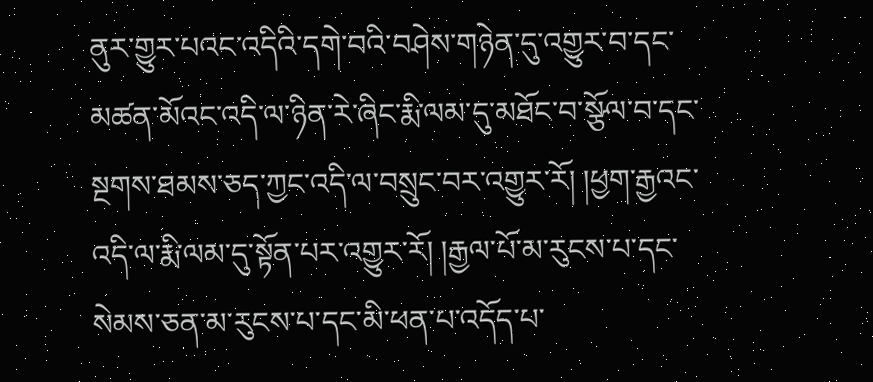ནུར་གྱུར་པའང་འདིའི་དགེ་བའི་བཤེས་གཉེན་དུ་འགྱུར་བ་དང་མཚན་མོའང་འདི་ལ་ཉིན་རེ་ཞིང་རྨི་ལམ་དུ་མཐོང་བ་སྩོལ་བ་དང་སྔགས་ཐམས་ཅད་ཀྱང་འདི་ལ་བསྲུང་བར་འགྱུར་རོ། །ཕྱག་རྒྱའང་འདི་ལ་རྨི་ལམ་དུ་སྟོན་པར་འགྱུར་རོ། །རྒྱལ་པོ་མ་རུངས་པ་དང་སེམས་ཅན་མ་རུངས་པ་དང་མི་ཕན་པ་འདོད་པ་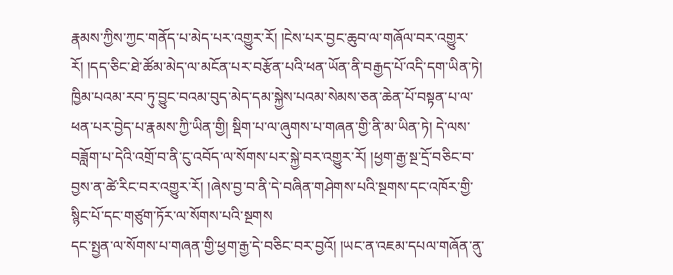རྣམས་ཀྱིས་ཀྱང་གནོད་པ་མེད་པར་འགྱུར་རོ། །ངེས་པར་བྱང་ཆུབ་ལ་གཞོལ་བར་འགྱུར་རོ། །དད་ཅིང་ཐེ་ཚོམ་མེད་ལ་མངོན་པར་བརྩོན་པའི་ཕན་ཡོན་ནི་བརྒྱད་པོ་འདི་དག་ཡིན་ཏེ། ཁྱིམ་པའམ་རབ་ཏུ་བྱུང་བའམ་བུད་མེད་དམ་སྐྱེས་པའམ་སེམས་ཅན་ཆེན་པོ་བསྟན་པ་ལ་ཕན་པར་བྱེད་པ་རྣམས་ཀྱི་ཡིན་གྱི། སྡིག་པ་ལ་ཞུགས་པ་གཞན་གྱི་ནི་མ་ཡིན་ཏེ། དེ་ལས་བཟློག་པ་དེའི་འགྲོ་བ་ནི་ངུ་འབོད་ལ་སོགས་པར་སྐྱེ་བར་འགྱུར་རོ། །ཕྱག་རྒྱ་སྔ་དྲོ་བཅིང་བ་བྱས་ན་ཚེ་རིང་བར་འགྱུར་རོ། །ཞེས་བྱ་བ་ནི་དེ་བཞིན་གཤེགས་པའི་སྔགས་དང་འཁོར་གྱི་སྙིང་པོ་དང་གཙུག་ཏོར་ལ་སོགས་པའི་སྔགས
དང་སྤྱན་ལ་སོགས་པ་གཞན་གྱི་ཕྱག་རྒྱ་དེ་བཅིང་བར་བྱའོ། །ཡང་ན་འཇམ་དཔལ་གཞོན་ནུ་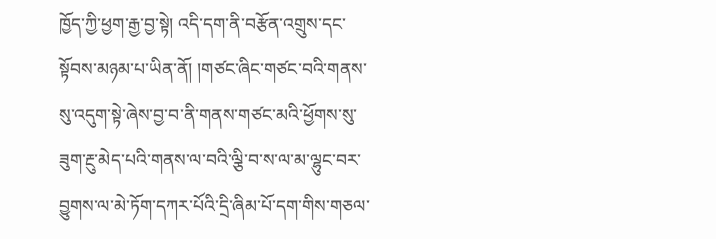ཁྱོད་ཀྱི་ཕྱག་རྒྱ་བྱ་སྟེ། འདི་དག་ནི་བརྩོན་འགྲུས་དང་སྟོབས་མཉམ་པ་ཡིན་ནོ། །གཙང་ཞིང་གཙང་བའི་གནས་སུ་འདུག་སྟེ་ཞེས་བྱ་བ་ནི་གནས་གཙང་མའི་ཕྱོགས་སུ་ཟུག་རྔུ་མེད་པའི་གནས་ལ་བའི་ལྕི་བ་ས་ལ་མ་ལྷུང་བར་བྱུགས་ལ་མེ་ཏོག་དཀར་པོའི་དྲི་ཞིམ་པོ་དག་གིས་གཅལ་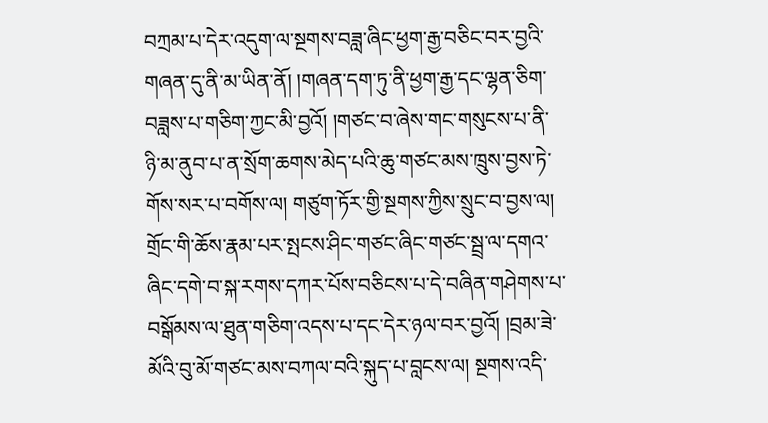བཀྲམ་པ་དེར་འདུག་ལ་སྔགས་བཟླ་ཞིང་ཕྱག་རྒྱ་བཅིང་བར་བྱའི་གཞན་དུ་ནི་མ་ཡིན་ནོ། །གཞན་དག་ཏུ་ནི་ཕྱག་རྒྱ་དང་ལྷན་ཅིག་བཟླས་པ་གཅིག་ཀྱང་མི་བྱའོ། །གཙང་བ་ཞེས་གང་གསུངས་པ་ནི་ཉི་མ་ནུབ་པ་ན་སྲོག་ཆགས་མེད་པའི་ཆུ་གཙང་མས་ཁྲུས་བྱས་ཏེ་གོས་སར་པ་བགོས་ལ། གཙུག་ཏོར་གྱི་སྔགས་ཀྱིས་སྲུང་བ་བྱས་ལ། གྲོང་གི་ཆོས་རྣམ་པར་སྤངས་ཤིང་གཙང་ཞིང་གཙང་སྦྲ་ལ་དགའ་ཞིང་དགེ་བ་སྐ་རགས་དཀར་པོས་བཅིངས་པ་དེ་བཞིན་གཤེགས་པ་བསྒོམས་ལ་ཐུན་གཅིག་འདས་པ་དང་དེར་ཉལ་བར་བྱའོ། །བྲམ་ཟེ་མོའི་བུ་མོ་གཙང་མས་བཀལ་བའི་སྐུད་པ་བླངས་ལ། སྔགས་འདི་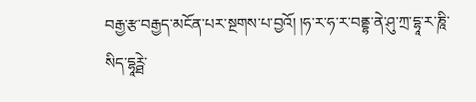བརྒྱ་རྩ་བརྒྱད་མངོན་པར་སྔགས་པ་བྱའོ། །ཧ་ར་ཧ་ར་བནྡྷ་ནེ་ཤུ་ཀྲ་དྷཱ་ར་ཎཱི་སིད་དྷཱཪྠེ་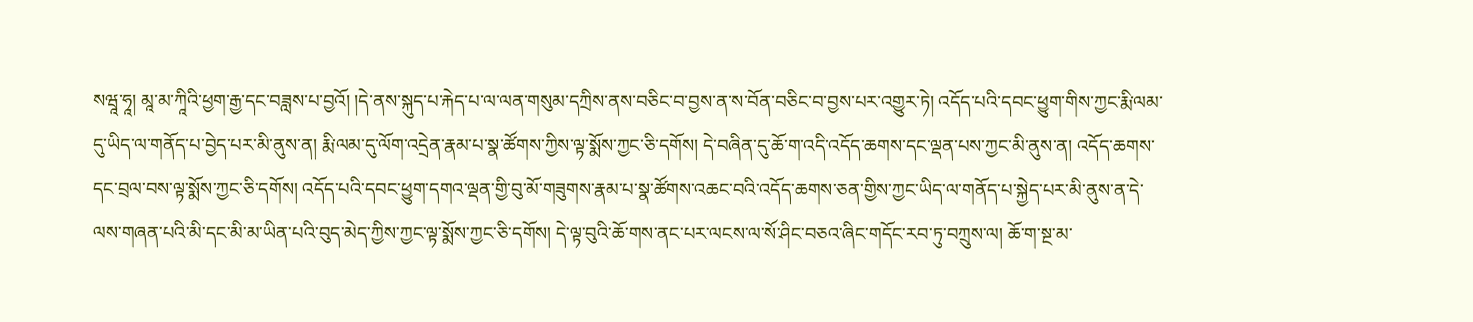སཝཱ་ཧཱ། མཱ་མ་ཀཱིའི་ཕྱག་རྒྱ་དང་བཟླས་པ་བྱའོ། །དེ་ནས་སྐུད་པ་རྐེད་པ་ལ་ལན་གསུམ་དཀྲིས་ནས་བཅིང་བ་བྱས་ན་ས་བོན་བཅིང་བ་བྱས་པར་འགྱུར་ཏེ། འདོད་པའི་དབང་ཕྱུག་གིས་ཀྱང་རྨི་ལམ་དུ་ཡིད་ལ་གནོད་པ་བྱེད་པར་མི་ནུས་ན། རྨི་ལམ་དུ་ལོག་འདྲེན་རྣམ་པ་སྣ་ཚོགས་ཀྱིས་ལྟ་སྨོས་ཀྱང་ཅི་དགོས། དེ་བཞིན་དུ་ཆོ་ག་འདི་འདོད་ཆགས་དང་ལྡན་པས་ཀྱང་མི་ནུས་ན། འདོད་ཆགས་དང་བྲལ་བས་ལྟ་སྨོས་ཀྱང་ཅི་དགོས། འདོད་པའི་དབང་ཕྱུག་དགའ་ལྡན་གྱི་བུ་མོ་གཟུགས་རྣམ་པ་སྣ་ཚོགས་འཆང་བའི་འདོད་ཆགས་ཅན་གྱིས་ཀྱང་ཡིད་ལ་གནོད་པ་སྐྱེད་པར་མི་ནུས་ན་དེ་ལས་གཞན་པའི་མི་དང་མི་མ་ཡིན་པའི་བུད་མེད་ཀྱིས་ཀྱང་ལྟ་སྨོས་ཀྱང་ཅི་དགོས། དེ་ལྟ་བུའི་ཆོ་གས་ནང་པར་ལངས་ལ་སོ་ཤིང་བཅའ་ཞིང་གདོང་རབ་ཏུ་བཀྲུས་ལ། ཆོ་ག་སྔ་མ་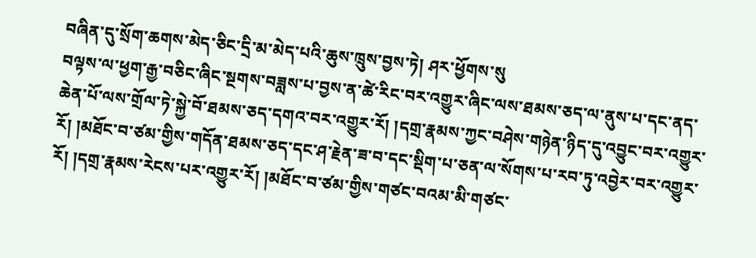བཞིན་དུ་སྲོག་ཆགས་མེད་ཅིང་དྲི་མ་མེད་པའི་ཆུས་ཁྲུས་བྱས་ཏེ། ཤར་ཕྱོགས་སུ
བལྟས་ལ་ཕྱག་རྒྱ་བཅིང་ཞིང་སྔགས་བཟླས་པ་བྱས་ན་ཚེ་རིང་བར་འགྱུར་ཞིང་ལས་ཐམས་ཅད་ལ་ནུས་པ་དང་ནད་ཆེན་པོ་ལས་གྲོལ་ཏེ་སྐྱེ་བོ་ཐམས་ཅད་དགའ་བར་འགྱུར་རོ། །དགྲ་རྣམས་ཀྱང་བཤེས་གཉེན་ཉིད་དུ་འབྱུང་བར་འགྱུར་རོ། །མཐོང་བ་ཙམ་གྱིས་གདོན་ཐམས་ཅད་དང་ཤ་རྗེན་ཟ་བ་དང་སྡིག་པ་ཅན་ལ་སོགས་པ་རབ་ཏུ་འབྱེར་བར་འགྱུར་རོ། །དགྲ་རྣམས་རེངས་པར་འགྱུར་རོ། །མཐོང་བ་ཙམ་གྱིས་གཙང་བའམ་མི་གཙང་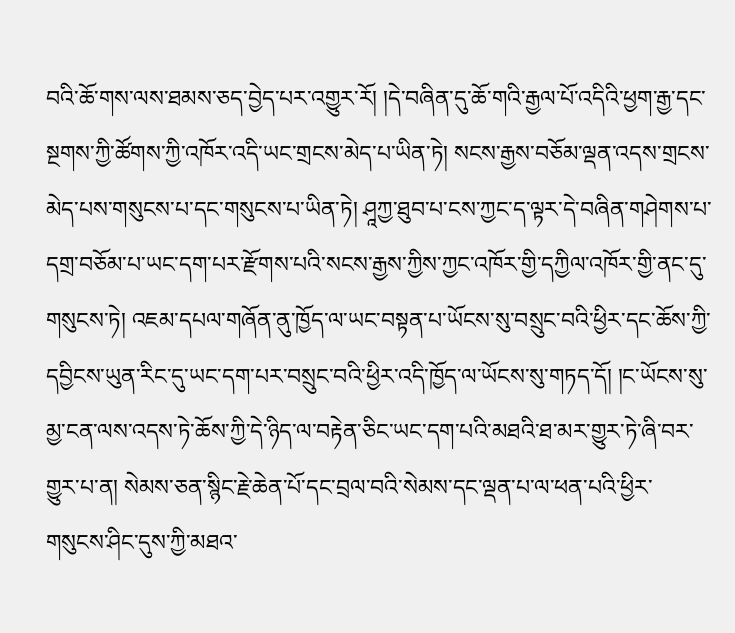བའི་ཆོ་གས་ལས་ཐམས་ཅད་བྱེད་པར་འགྱུར་རོ། །དེ་བཞིན་དུ་ཆོ་གའི་རྒྱལ་པོ་འདིའི་ཕྱག་རྒྱ་དང་སྔགས་ཀྱི་ཚོགས་ཀྱི་འཁོར་འདི་ཡང་གྲངས་མེད་པ་ཡིན་ཏེ། སངས་རྒྱས་བཅོམ་ལྡན་འདས་གྲངས་མེད་པས་གསུངས་པ་དང་གསུངས་པ་ཡིན་ཏེ། ཤཱཀྱ་ཐུབ་པ་ངས་ཀྱང་ད་ལྟར་དེ་བཞིན་གཤེགས་པ་དགྲ་བཅོམ་པ་ཡང་དག་པར་རྫོགས་པའི་སངས་རྒྱས་ཀྱིས་ཀྱང་འཁོར་གྱི་དཀྱིལ་འཁོར་གྱི་ནང་དུ་གསུངས་ཏེ། འཇམ་དཔལ་གཞོན་ནུ་ཁྱོད་ལ་ཡང་བསྟན་པ་ཡོངས་སུ་བསྲུང་བའི་ཕྱིར་དང་ཆོས་ཀྱི་དབྱིངས་ཡུན་རིང་དུ་ཡང་དག་པར་བསྲུང་བའི་ཕྱིར་འདི་ཁྱོད་ལ་ཡོངས་སུ་གཏད་དོ། །ང་ཡོངས་སུ་མྱ་ངན་ལས་འདས་ཏེ་ཆོས་ཀྱི་དེ་ཉིད་ལ་བརྟེན་ཅིང་ཡང་དག་པའི་མཐའི་ཐ་མར་གྱུར་ཏེ་ཞི་བར་གྱུར་པ་ན། སེམས་ཅན་སྙིང་རྗེ་ཆེན་པོ་དང་བྲལ་བའི་སེམས་དང་ལྡན་པ་ལ་ཕན་པའི་ཕྱིར་གསུངས་ཤིང་དུས་ཀྱི་མཐའ་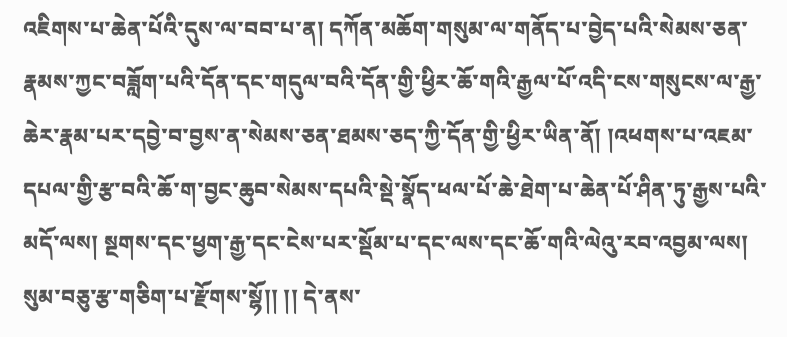འཇིགས་པ་ཆེན་པོའི་དུས་ལ་བབ་པ་ན། དཀོན་མཆོག་གསུམ་ལ་གནོད་པ་བྱེད་པའི་སེམས་ཅན་རྣམས་ཀྱང་བཟློག་པའི་དོན་དང་གདུལ་བའི་དོན་གྱི་ཕྱིར་ཆོ་གའི་རྒྱལ་པོ་འདི་ངས་གསུངས་ལ་རྒྱ་ཆེར་རྣམ་པར་དབྱེ་བ་བྱས་ན་སེམས་ཅན་ཐམས་ཅད་ཀྱི་དོན་གྱི་ཕྱིར་ཡིན་ནོ། །འཕགས་པ་འཇམ་དཔལ་གྱི་རྩ་བའི་ཆོ་ག་བྱང་ཆུབ་སེམས་དཔའི་སྡེ་སྣོད་ཕལ་པོ་ཆེ་ཐེག་པ་ཆེན་པོ་ཤིན་ཏུ་རྒྱས་པའི་མདོ་ལས། སྔགས་དང་ཕྱག་རྒྱ་དང་ངེས་པར་སྡོམ་པ་དང་ལས་དང་ཆོ་གའི་ལེའུ་རབ་འབྱམ་ལས། སུམ་བཅུ་རྩ་གཅིག་པ་རྫོགས་སྷོ།། །། དེ་ནས་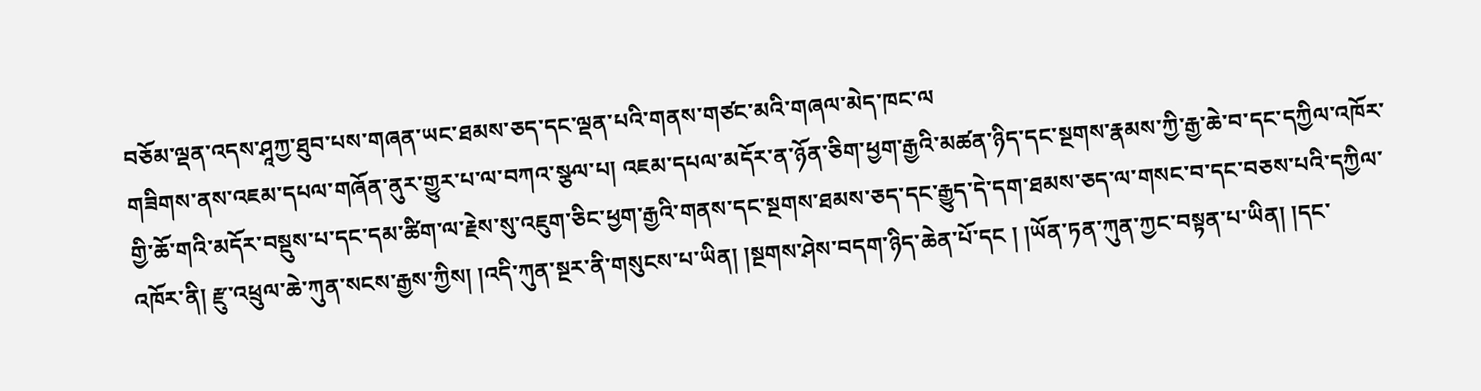བཅོམ་ལྡན་འདས་ཤཱཀྱ་ཐུབ་པས་གཞན་ཡང་ཐམས་ཅད་དང་ལྡན་པའི་གནས་གཙང་མའི་གཞལ་མེད་ཁང་ལ
གཟིགས་ནས་འཇམ་དཔལ་གཞོན་ནུར་གྱུར་པ་ལ་བཀའ་སྩལ་པ། འཇམ་དཔལ་མདོར་ན་ཉོན་ཅིག་ཕྱག་རྒྱའི་མཚན་ཉིད་དང་སྔགས་རྣམས་ཀྱི་རྒྱ་ཆེ་བ་དང་དཀྱིལ་འཁོར་གྱི་ཆོ་གའི་མདོར་བསྡུས་པ་དང་དམ་ཚིག་ལ་རྗེས་སུ་འཇུག་ཅིང་ཕྱག་རྒྱའི་གནས་དང་སྔགས་ཐམས་ཅད་དང་རྒྱུད་དེ་དག་ཐམས་ཅད་ལ་གསང་བ་དང་བཅས་པའི་དཀྱིལ་འཁོར་ནི། རྫུ་འཕྲུལ་ཆེ་ཀུན་སངས་རྒྱས་ཀྱིས། །འདི་ཀུན་སྔར་ནི་གསུངས་པ་ཡིན། །སྔགས་ཤེས་བདག་ཉིད་ཆེན་པོ་དང ། །ཡོན་ཏན་ཀུན་ཀྱང་བསྟན་པ་ཡིན། །དང་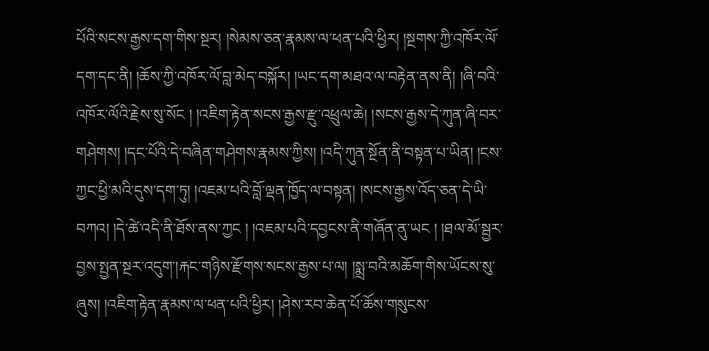པོའི་སངས་རྒྱས་དག་གིས་སྔར། །སེམས་ཅན་རྣམས་ལ་ཕན་པའི་ཕྱིར། །སྔགས་ཀྱི་འཁོར་ལོ་དག་དང་ནི། །ཆོས་ཀྱི་འཁོར་ལོ་བླ་མེད་བསྐོར། །ཡང་དག་མཐའ་ལ་བརྟེན་ནས་ནི། །ཞི་བའི་འཁོར་ལོའི་རྗེས་སུ་སོང ། །འཇིག་རྟེན་སངས་རྒྱས་རྫུ་འཕྲུལ་ཆེ། །སངས་རྒྱས་དེ་ཀུན་ཞི་བར་གཤེགས། །དང་པོའི་དེ་བཞིན་གཤེགས་རྣམས་ཀྱིས། །འདི་ཀུན་སྔོན་ནི་བསྟན་པ་ཡིན། །ངས་ཀྱང་ཕྱི་མའི་དུས་དག་ཏུ། །འཇམ་པའི་བློ་ལྡན་ཁྱོད་ལ་བསྟན། །སངས་རྒྱས་འོད་ཅན་དེ་ཡི་བཀའ། །དེ་ཚེ་འདི་ནི་ཐོས་ནས་ཀྱང ། །འཇམ་པའི་དབྱངས་ནི་གཞོན་ནུ་ཡང ། །ཐལ་མོ་སྦྱར་བྱས་སྤྱན་སྔར་འདུག་།རྐང་གཉིས་རྫོགས་སངས་རྒྱས་པ་ལ། །སྨྲ་བའི་མཆོག་གིས་ཡོངས་སུ་ཞུས། །འཇིག་རྟེན་རྣམས་ལ་ཕན་པའི་ཕྱིར། །ཤེས་རབ་ཆེན་པོ་ཆོས་གསུངས་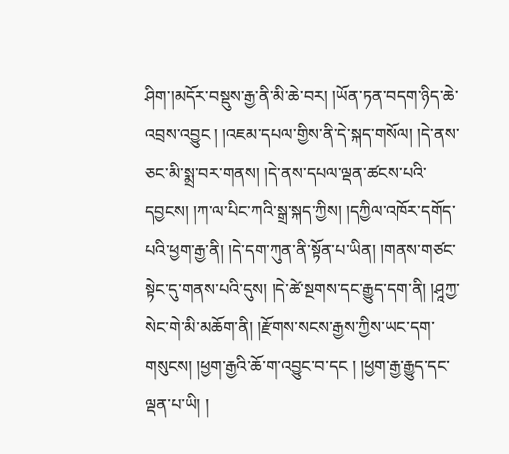ཤིག་།མདོར་བསྡུས་རྒྱ་ནི་མི་ཆེ་བར། །ཡོན་ཏན་བདག་ཉིད་ཆེ་འབྲས་འབྱུང ། །འཇམ་དཔལ་གྱིས་ནི་དེ་སྐད་གསོལ། །དེ་ནས་ཅང་མི་སྨྲ་བར་གནས། །དེ་ནས་དཔལ་ལྡན་ཚངས་པའི་དབྱངས། །ཀ་ལ་པིང་ཀའི་སྒྲ་སྐད་ཀྱིས། །དཀྱིལ་འཁོར་དགོད་པའི་ཕྱག་རྒྱ་ནི། །དེ་དག་ཀུན་ནི་སྟོན་པ་ཡིན། །གནས་གཙང་སྟེང་དུ་གནས་པའི་དུས། །དེ་ཚེ་སྔགས་དང་རྒྱུད་དག་ནི། །ཤཱཀྱ་སེང་གེ་མི་མཆོག་ནི། །རྫོགས་སངས་རྒྱས་ཀྱིས་ཡང་དག་གསུངས། །ཕྱག་རྒྱའི་ཆོ་ག་འབྱུང་བ་དང ། །ཕྱག་རྒྱ་རྒྱུད་དང་ལྡན་པ་ཡི། །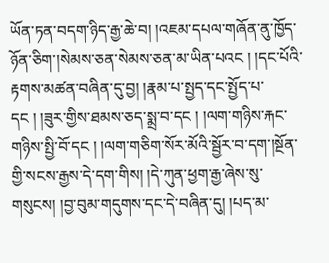ཡོན་ཏན་བདག་ཉིད་རྒྱ་ཆེ་བ། །འཇམ་དཔལ་གཞོན་ནུ་ཁྱོད་ཉོན་ཅིག་།སེམས་ཅན་སེམས་ཅན་མ་ཡིན་པའང ། །དང་པོའི་རྟགས་མཚན་བཞིན་དུ་བྱ། །རྣམ་པ་སྤྱད་དང་སྤྱོད་པ་དང ། །ཟུར་གྱིས་ཐམས་ཅད་སྨྲ་བ་དང ། །ལག་གཉིས་རྐང་གཉིས་སྤྱི་བོ་དང ། །ལག་གཅིག་སོར་མོའི་སྦྱོར་བ་དག་།སྔོན་གྱི་སངས་རྒྱས་དེ་དག་གིས། །དེ་ཀུན་ཕྱག་རྒྱ་ཞེས་སུ་གསུངས། །བྱ་བུམ་གདུགས་དང་དེ་བཞིན་དུ། །པད་མ་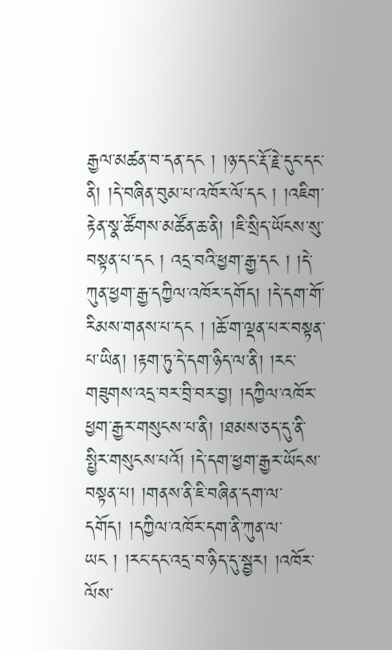རྒྱལ་མཚན་བ་དན་དང ། །ཉ་དང་རྡོ་རྗེ་དུང་དང་ནི། །དེ་བཞིན་བུམ་པ་འཁོར་ལོ་དང ། །འཇིག་རྟེན་སྣ་ཚོགས་མཚོན་ཆ་ནི། །ཇི་སྲིད་ཡོངས་སུ་བསྟན་པ་དང ། འདྲ་བའི་ཕྱག་རྒྱ་དང ། །དེ་ཀུན་ཕྱག་རྒྱ་དཀྱིལ་འཁོར་དགོད། །དེ་དག་གོ་རིམས་གནས་པ་དང ། །ཆོ་ག་ལྡན་པར་བསྟན་པ་ཡིན། །རྟག་ཏུ་དེ་དག་ཉིད་ལ་ནི། །རང་གཟུགས་འདྲ་བར་བྲི་བར་བྱ། །དཀྱིལ་འཁོར་ཕྱག་རྒྱར་གསུངས་པ་ནི། །ཐམས་ཅད་དུ་ནི་སྤྱིར་གསུངས་པའོ། །དེ་དག་ཕྱག་རྒྱར་ཡོངས་བསྟན་པ། །གནས་ནི་ཇི་བཞིན་དག་ལ་དགོད། །དཀྱིལ་འཁོར་དག་ནི་ཀུན་ལ་ཡང ། །རང་དང་འདྲ་བ་ཉིད་དུ་སྦྱར། །འཁོར་ལོས་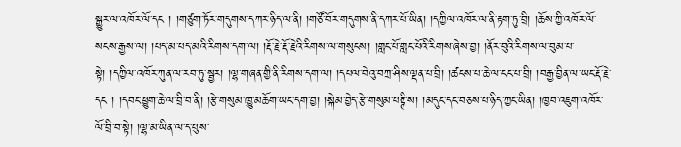སྒྱུར་ལ་འཁོར་ལོ་དང ། །གཙུག་ཏོར་གདུགས་དཀར་ཉིད་ལ་ནི། །གཙོ་བོར་གདུགས་ནི་དཀར་པོ་ཡིན། །དཀྱིལ་འཁོར་ལ་ནི་རྟག་ཏུ་བྲི། །ཆོས་ཀྱི་འཁོར་ལོ་སངས་རྒྱས་ལ། །པད་མ་པད་མའི་རིགས་དག་ལ། །རྡོ་རྗེ་རྡོ་རྗེའི་རིགས་ལ་གསུངས། །གླང་པོ་གླང་པོའི་རིགས་ཞེས་བྱ། །ནོར་བུའི་རིགས་ལ་བུམ་པ་སྟེ། །དཀྱིལ་འཁོར་ཀུན་ལ་རབ་ཏུ་སྦྱར། །ལྷ་གཞན་གྱི་ནི་རིགས་དག་ལ། །དཔལ་བེའུ་བཀྲ་ཤིས་ལྡན་པ་བྲི། །ཚངས་པ་ཆེ་ལ་ངང་པ་བྲི། །བརྒྱ་བྱིན་ལ་ཡང་རྡོ་རྗེ་དང ། །དབང་ཕྱུག་ཆེ་ལ་བྲི་བ་ནི། །རྩེ་གསུམ་ཁྱུ་མཆོག་ཡང་དག་བྱ། །སྐེམ་བྱེད་རྩེ་གསུམ་པཊྚི་ས། །མདུང་དང་བཅས་པ་ཉིད་ཀྱང་ཡིན། །ཁྱབ་འཇུག་འཁོར་ལོ་བྲི་བ་སྟེ། །ལྷ་མ་ཡིན་ལ་ད་པུས་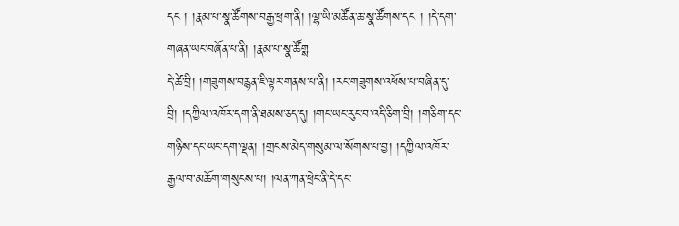དང ། །རྣམ་པ་སྣ་ཚོགས་བརྒྱ་ཕྲག་ནི། །ལྷ་ཡི་མཚོན་ཆ་སྣ་ཚོགས་དང ། །དེ་དག་གཞན་ཡང་བཞོན་པ་ནི། །རྣམ་པ་སྣ་ཚོགྶ
དེ་ཚེ་བྲི། །གཟུགས་བརྙན་ཇི་ལྟར་གནས་པ་ནི། །རང་གཟུགས་འཕོས་པ་བཞིན་དུ་བྲི། །དཀྱིལ་འཁོར་དག་ནི་ཐམས་ཅད་དུ། །གང་ཡང་རུང་བ་འདི་ཅིག་བྲི། །གཅིག་དང་གཉིས་དང་ཡང་དག་ལྡན། །གྲངས་མེད་གསུམ་ལ་སོགས་པ་བྱ། །དཀྱིལ་འཁོར་རྒྱལ་བ་མཆོག་གསུངས་པ། །ལན་ཀན་ཕྲེང་ནི་དེ་དང་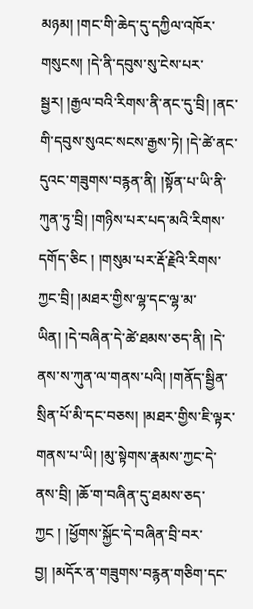མཉམ། །གང་གི་ཆེད་དུ་དཀྱིལ་འཁོར་གསུངས། །དེ་ནི་དབུས་སུ་ངེས་པར་སྦྱར། །རྒྱལ་བའི་རིགས་ནི་ནང་དུ་བྲི། །ནང་གི་དབུས་སུའང་སངས་རྒྱས་ཏེ། །དེ་ཚེ་ནང་དུའང་གཟུགས་བརྙན་ནི། །སྟོན་པ་ཡི་ནི་ཀུན་ཏུ་བྲི། །གཉིས་པར་པད་མའི་རིགས་དགོད་ཅིང ། །གསུམ་པར་རྡོ་རྗེའི་རིགས་ཀྱང་བྲི། །མཐར་གྱིས་ལྷ་དང་ལྷ་མ་ཡིན། །དེ་བཞིན་དེ་ཚེ་ཐམས་ཅད་ནི། །དེ་ནས་ས་ཀུན་ལ་གནས་པའི། །གནོད་སྦྱིན་སྲིན་པོ་མི་དང་བཅས། །མཐར་གྱིས་ཇི་ལྟར་གནས་པ་ཡི། །མུ་སྟེགས་རྣམས་ཀྱང་དེ་ནས་བྲི། །ཆོ་ག་བཞིན་དུ་ཐམས་ཅད་ཀྱང ། །ཕྱོགས་སྐྱོང་དེ་བཞིན་བྲི་བར་བྱ། །མདོར་ན་གཟུགས་བརྙན་གཅིག་དང་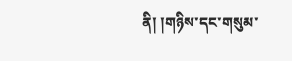ནི། །གཉིས་དང་གསུམ་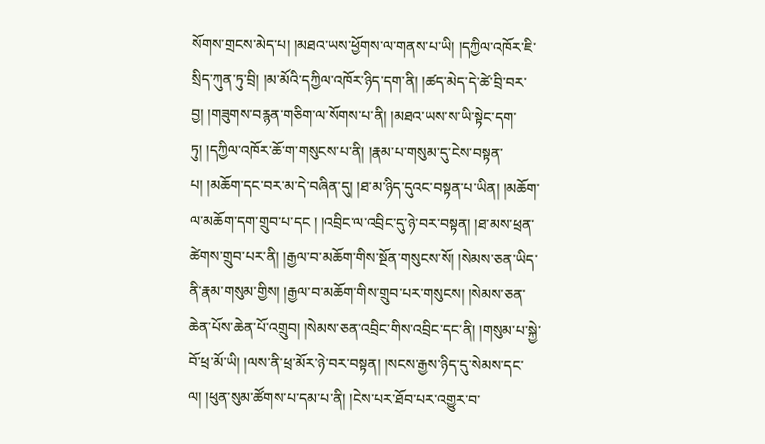སོགས་གྲངས་མེད་པ། །མཐའ་ཡས་ཕྱོགས་ལ་གནས་པ་ཡི། །དཀྱིལ་འཁོར་ཇི་སྲིད་ཀུན་ཏུ་བྲི། །མ་མོའི་དཀྱིལ་འཁོར་ཉིད་དག་ནི། །ཚད་མེད་དེ་ཚེ་བྲི་བར་བྱ། །གཟུགས་བརྙན་གཅིག་ལ་སོགས་པ་ནི། །མཐའ་ཡས་ས་ཡི་སྟེང་དག་ཏུ། །དཀྱིལ་འཁོར་ཆོ་ག་གསུངས་པ་ནི། །རྣམ་པ་གསུམ་དུ་ངེས་བསྟན་པ། །མཆོག་དང་བར་མ་དེ་བཞིན་དུ། །ཐ་མ་ཉིད་དུའང་བསྟན་པ་ཡིན། །མཆོག་ལ་མཆོག་དག་གྲུབ་པ་དང ། །འབྲིང་ལ་འབྲིང་དུ་ཉེ་བར་བསྟན། །ཐ་མས་ཕྲན་ཚེགས་གྲུབ་པར་ནི། །རྒྱལ་བ་མཆོག་གིས་སྔོན་གསུངས་སོ། །སེམས་ཅན་ཡིད་ནི་རྣམ་གསུམ་གྱིས། །རྒྱལ་བ་མཆོག་གིས་གྲུབ་པར་གསུངས། །སེམས་ཅན་ཆེན་པོས་ཆེན་པོ་འགྲུབ། །སེམས་ཅན་འབྲིང་གིས་འབྲིང་དང་ནི། །གསུམ་པ་སྐྱེ་བོ་ཕྲ་མོ་ཡི། །ལས་ནི་ཕྲ་མོར་ཉེ་བར་བསྟན། །སངས་རྒྱས་ཉིད་དུ་སེམས་དང་ལ། །ཕུན་སུམ་ཚོགས་པ་དམ་པ་ནི། །ངེས་པར་ཐོབ་པར་འགྱུར་བ་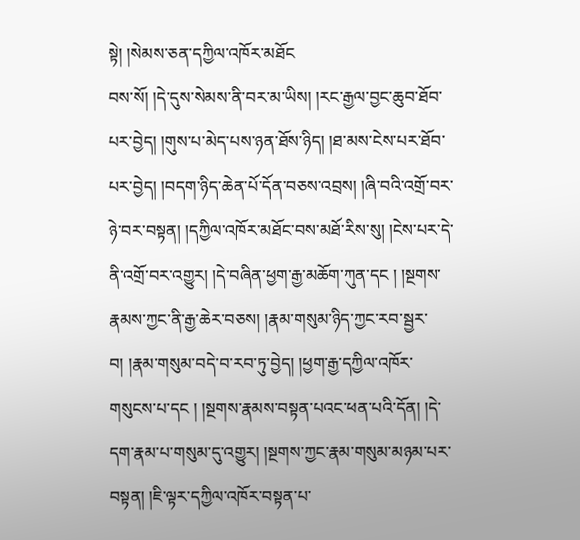སྟེ། །སེམས་ཅན་དཀྱིལ་འཁོར་མཐོང
བས་སོ། །དེ་དུས་སེམས་ནི་བར་མ་ཡིས། །རང་རྒྱལ་བྱང་ཆུབ་ཐོབ་པར་བྱེད། །གུས་པ་མེད་པས་ཉན་ཐོས་ཉིད། །ཐ་མས་ངེས་པར་ཐོབ་པར་བྱེད། །བདག་ཉིད་ཆེན་པོ་དོན་བཅས་འབྲས། །ཞི་བའི་འགྲོ་བར་ཉེ་བར་བསྟན། །དཀྱིལ་འཁོར་མཐོང་བས་མཐོ་རིས་སུ། །ངེས་པར་དེ་ནི་འགྲོ་བར་འགྱུར། །དེ་བཞིན་ཕྱག་རྒྱ་མཆོག་ཀུན་དང ། །སྔགས་རྣམས་ཀྱང་ནི་རྒྱ་ཆེར་བཅས། །རྣམ་གསུམ་ཉིད་ཀྱང་རབ་སྦྱར་བ། །རྣམ་གསུམ་བདེ་བ་རབ་ཏུ་བྱེད། །ཕྱག་རྒྱ་དཀྱིལ་འཁོར་གསུངས་པ་དང ། །སྔགས་རྣམས་བསྟན་པའང་ཕན་པའི་དོན། །དེ་དག་རྣམ་པ་གསུམ་དུ་འགྱུར། །སྔགས་ཀྱང་རྣམ་གསུམ་མཉམ་པར་བསྟན། །ཇི་ལྟར་དཀྱིལ་འཁོར་བསྟན་པ་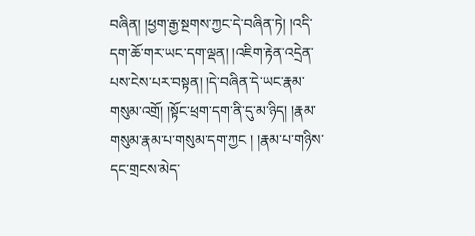བཞིན། །ཕྱག་རྒྱ་སྔགས་ཀྱང་དེ་བཞིན་ཏེ། །འདི་དག་ཆོ་གར་ཡང་དག་ལྡན། །འཇིག་རྟེན་འདྲེན་པས་ངེས་པར་བསྟན། །དེ་བཞིན་དེ་ཡང་རྣམ་གསུམ་འགྲོ། །སྟོང་ཕྲག་དག་ནི་དུ་མ་ཉིད། །རྣམ་གསུམ་རྣམ་པ་གསུམ་དག་ཀྱང ། །རྣམ་པ་གཉིས་དང་གྲངས་མེད་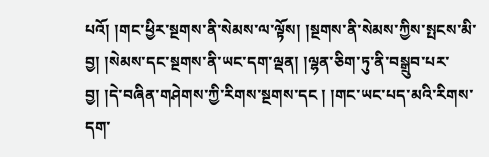པའོ། །གང་ཕྱིར་སྔགས་ནི་སེམས་ལ་ལྟོས། །སྔགས་ནི་སེམས་ཀྱིས་སྤངས་མི་བྱ། །སེམས་དང་སྔགས་ནི་ཡང་དག་ལྡན། །ལྷན་ཅིག་ཏུ་ནི་བསྒྲུབ་པར་བྱ། །དེ་བཞིན་གཤེགས་ཀྱི་རིགས་སྔགས་དང ། །གང་ཡང་པད་མའི་རིགས་དག་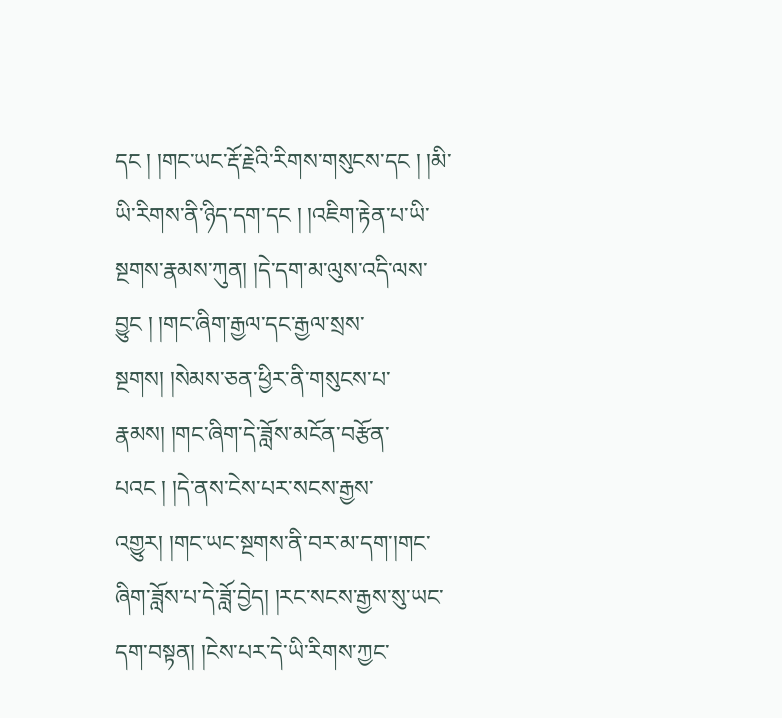དང ། །གང་ཡང་རྡོ་རྗེའི་རིགས་གསུངས་དང ། །མི་ཡི་རིགས་ནི་ཉིད་དག་དང ། །འཇིག་རྟེན་པ་ཡི་སྔགས་རྣམས་ཀུན། །དེ་དག་མ་ལུས་འདི་ལས་བྱུང ། །གང་ཞིག་རྒྱལ་དང་རྒྱལ་སྲས་སྔགས། །སེམས་ཅན་ཕྱིར་ནི་གསུངས་པ་རྣམས། །གང་ཞིག་དེ་ཟློས་མངོན་བརྩོན་པའང ། །དེ་ནས་ངེས་པར་སངས་རྒྱས་འགྱུར། །གང་ཡང་སྔགས་ནི་བར་མ་དག་།གང་ཞིག་ཟློས་པ་དེ་ཟློ་བྱེད། །རང་སངས་རྒྱས་སུ་ཡང་དག་བསྟན། །ངེས་པར་དེ་ཡི་རིགས་ཀྱང་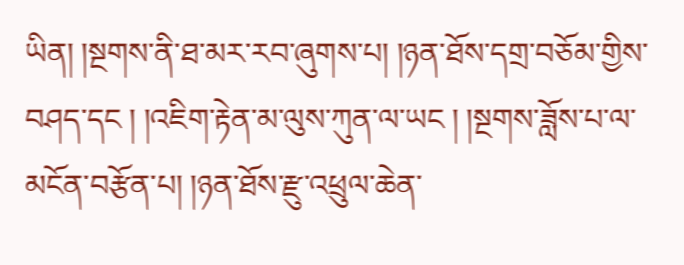ཡིན། །སྔགས་ནི་ཐ་མར་རབ་ཞུགས་པ། །ཉན་ཐོས་དགྲ་བཅོམ་གྱིས་བཤད་དང ། །འཇིག་རྟེན་མ་ལུས་ཀུན་ལ་ཡང ། །སྔགས་ཟློས་པ་ལ་མངོན་བརྩོན་པ། །ཉན་ཐོས་རྫུ་འཕྲུལ་ཆེན་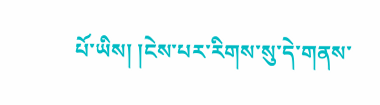པོ་ཡིས། །ངེས་པར་རིགས་སུ་དེ་གནས་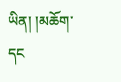ཡིན། །མཆོག་དང